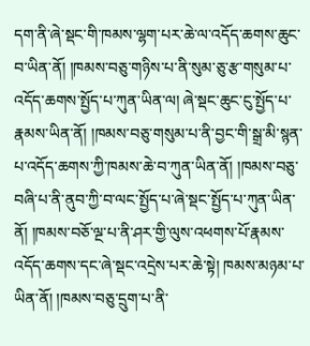དག་ནི་ཞེ་སྡང་གི་ཁམས་ལྷག་པར་ཆེ་ལ་འདོད་ཆགས་ཆུང་བ་ཡིན་ནོ། །ཁམས་བཅུ་གཉིས་པ་ནི་སུམ་ཅུ་རྩ་གསུམ་པ་འདོད་ཆགས་སྤྱོད་པ་ཀུན་ཡིན་ལ། ཞེ་སྡང་ཆུང་ངུ་སྤྱོད་པ་རྣམས་ཡིན་ནོ། །ཁམས་བཅུ་གསུམ་པ་ནི་བྱང་གི་སྒྲ་མི་སྙན་པ་འདོད་ཆགས་ཀྱི་ཁམས་ཆེ་བ་ཀུན་ཡིན་ནོ། །ཁམས་བཅུ་བཞི་པ་ནི་ནུབ་ཀྱི་བ་ལང་སྤྱོད་པ་ཞེ་སྡང་སྤྱོད་པ་ཀུན་ཡིན་ནོ། །ཁམས་བཅོ་ལྔ་པ་ནི་ཤར་གྱི་ལུས་འཕགས་པོ་རྣམས་འདོད་ཆགས་དང་ཞེ་སྡང་འདྲེས་པར་ཆེ་སྟེ། ཁམས་མཉམ་པ་ཡིན་ནོ། །ཁམས་བཅུ་དྲུག་པ་ནི་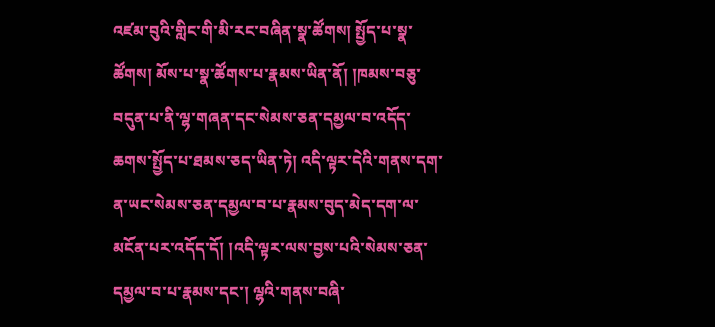འཛམ་བུའི་གླིང་གི་མི་རང་བཞིན་སྣ་ཚོགས། སྤྱོད་པ་སྣ་ཚོགས། མོས་པ་སྣ་ཚོགས་པ་རྣམས་ཡིན་ནོ། །ཁམས་བཅུ་བདུན་པ་ནི་ལྷ་གཞན་དང་སེམས་ཅན་དམྱལ་བ་འདོད་ཆགས་སྤྱོད་པ་ཐམས་ཅད་ཡིན་ཏེ། འདི་ལྟར་དེའི་གནས་དག་ན་ཡང་སེམས་ཅན་དམྱལ་བ་པ་རྣམས་བུད་མེད་དག་ལ་མངོན་པར་འདོད་དོ། །འདི་ལྟར་ལས་བྱས་པའི་སེམས་ཅན་དམྱལ་བ་པ་རྣམས་དང་། ལྷའི་གནས་བཞི་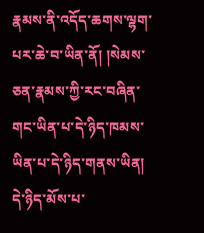རྣམས་ནི་འདོད་ཆགས་ལྷག་པར་ཆེ་བ་ཡིན་ནོ། །སེམས་ཅན་རྣམས་ཀྱི་རང་བཞིན་གང་ཡིན་པ་དེ་ཉིད་ཁམས་ཡིན་པ་དེ་ཉིད་གནས་ཡིན། དེ་ཉིད་མོས་པ་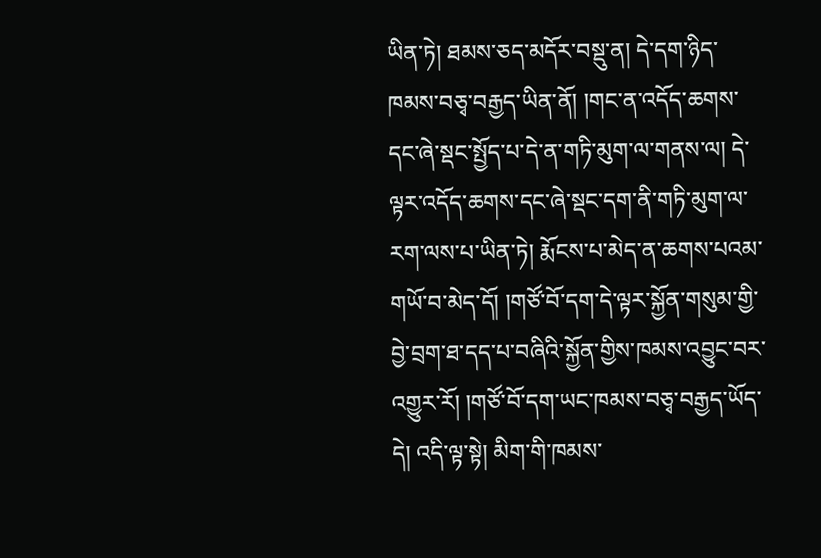ཡིན་ཏེ། ཐམས་ཅད་མདོར་བསྡུ་ན། དེ་དག་ཉིད་ཁམས་བཅྭ་བརྒྱད་ཡིན་ནོ། །གང་ན་འདོད་ཆགས་དང་ཞེ་སྡང་སྤྱོད་པ་དེ་ན་གཏི་མུག་ལ་གནས་ལ། དེ་ལྟར་འདོད་ཆགས་དང་ཞེ་སྡང་དག་ནི་གཏི་མུག་ལ་རག་ལས་པ་ཡིན་ཏེ། རྨོངས་པ་མེད་ན་ཆགས་པའམ་གཡོ་བ་མེད་དོ། །གཙོ་བོ་དག་དེ་ལྟར་སྐྱོན་གསུམ་གྱི་བྱེ་བྲག་ཐ་དད་པ་བཞིའི་སྐྱོན་གྱིས་ཁམས་འབྱུང་བར་འགྱུར་རོ། །གཙོ་བོ་དག་ཡང་ཁམས་བཅྭ་བརྒྱད་ཡོད་དེ། འདི་ལྟ་སྟེ། མིག་གི་ཁམས་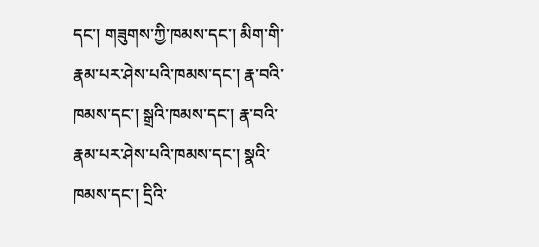དང་། གཟུགས་ཀྱི་ཁམས་དང་། མིག་གི་རྣམ་པར་ཤེས་པའི་ཁམས་དང་། རྣ་བའི་ཁམས་དང་། སྒྲའི་ཁམས་དང་། རྣ་བའི་རྣམ་པར་ཤེས་པའི་ཁམས་དང་། སྣའི་ཁམས་དང་། དྲིའི་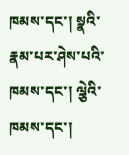ཁམས་དང་། སྣའི་རྣམ་པར་ཤེས་པའི་ཁམས་དང་། ལྕེའི་ཁམས་དང་།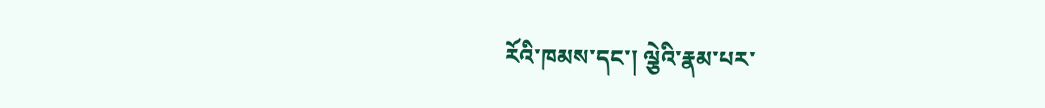རོའི་ཁམས་དང་། ལྕེའི་རྣམ་པར་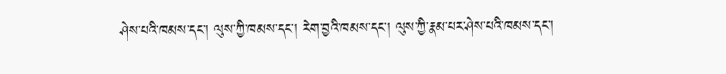ཤེས་པའི་ཁམས་དང་། ལུས་ཀྱི་ཁམས་དང་། རེག་བྱའི་ཁམས་དང་། ལུས་ཀྱི་རྣམ་པར་ཤེས་པའི་ཁམས་དང་།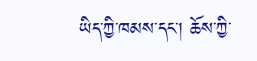ཡིད་ཀྱི་ཁམས་དང་། ཆོས་ཀྱི་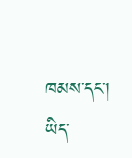ཁམས་དང་། ཡིད་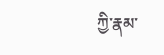ཀྱི་རྣམ་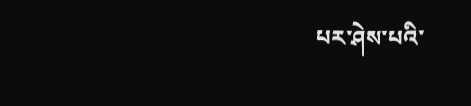པར་ཤེས་པའི་